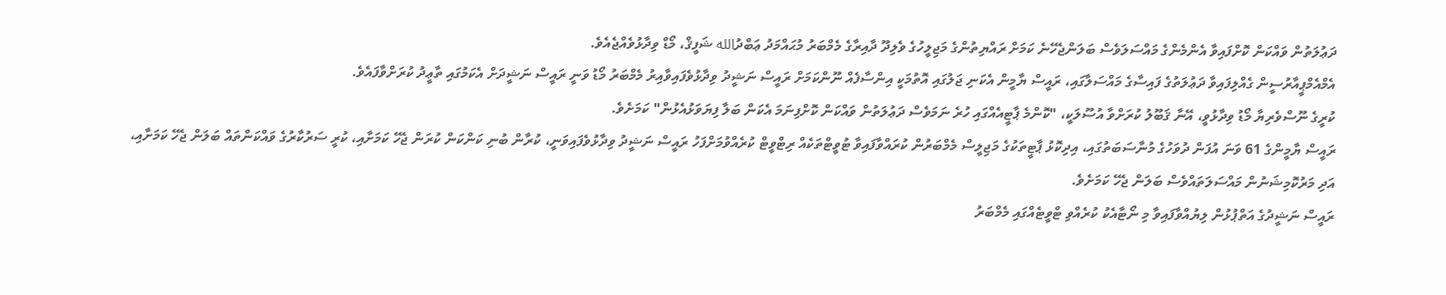ދަޢުލަތުން ވައްކަން ކޮށްފައިވާ އެންމެންގެ މައްސަލަވެސް ބަލަންޖެހޭނެ ކަމަށް ރައްޔިތުންގެ މަޖިލީހުގެ ވެލިދޫ ދާއިރާގެ މެމްބަރު މުޙައްމަދު ޢަބްދުالله ޝަފީޤް، މޯޑް ވިދާޅުވެއްޖެއެވެ.
އެމްއެމްޕީއާރުސީން ގެއްލިފައިވާ ދަޢުލަތުގެ ފައިސާގެ މައްސަލާގައި، ރައީސް ޔާމީން އެކަނި ޖަލުގައި އޮތުމަކީ އިންސާފެއް ނޫންކަމަށް ރައީސް ނަޝީދު ވިދާޅުވެފައިވާއިރު މެމްބަރު މޯޑު ވަނީ ރައީސް ނަޝީދަށް އެކަމުގައި ތާޢީދު ކުރަށްވާފައެވެ.
ކުރީގެ ނޫސްވެރިޔާ މޯޑު ވިދާޅުވީ، އޭނާ ޤަބޫލު ކުރަށްވާ އުސޫލަކީ، "ކޮންމެ ޕާޓީއެއްގައި ހުރެ ނަމަވެސް ދަޢުލަތުން ވައްކަން ކޮށްފިނަމަ އެކަން ބަލާ ފިޔަވަޅުއެޅުން" ކަމަށެވެ.
ރައީސް ޔާމީންގެ 61 ވަނަ އުފަން ދުވަހުގެ މުނާސަބަތުގައި، އިދިކޮޅު ޕާޓީތަކުގެ މަޖިލީސް މެމްބަރުން ކުރައްވާފައިވާ ޓުވީޓްތަކެއް ރިޓްވީޓް ކުރެއްވުމަށްފަހު ރައީސް ނަޝީދު ވިދާޅުވެފައިވަނީ، ކުރާން ބުނި ކަންކަން ކުރަން ޖެހޭ ކަމަށާއި، ކުރީ ސަރުކާރުގެ ވައްކަންތައް ބަލަން ޖެހޭ ކަމަށާއި، އަދި މަރުކޮމިޝަނުން މައްސަލަތައްވެސް ބަލަން ޖެހޭ ކަމަށެވެ.
ރައީސް ނަޝީދުގެ އަތްޕުޅުން ލިޔުއްވާފައިވާ މި ނޯޓާއެކު ކުރެއްވި ޓްވީޓެއްގައި މެމްބަރު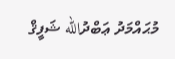މުޙައްމަދު ޢަބްދުالله ޝަފީޤް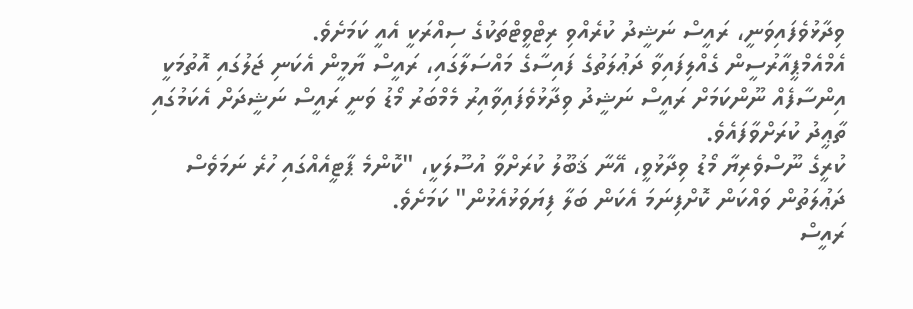ވިދާޅުވެފައިވަނީ، ރައީސް ނަޝީދު ކުރެއްވި ރިޓްވީޓްތަކުގެ ސިއްރަކީ އެއީ ކަމަށެވެ.
އެމްއެމްޕީއާރުސީން ގެއްލިފައިވާ ދަޢުލަތުގެ ފައިސާގެ މައްސަލާގައި، ރައީސް ޔާމީން އެކަނި ޖަލުގައި އޮތުމަކީ އިންސާފެއް ނޫންކަމަށް ރައީސް ނަޝީދު ވިދާޅުވެފައިވާއިރު މެމްބަރު މޯޑު ވަނީ ރައީސް ނަޝީދަށް އެކަމުގައި ތާޢީދު ކުރަށްވާފައެވެ.
ކުރީގެ ނޫސްވެރިޔާ މޯޑު ވިދާޅުވީ، އޭނާ ޤަބޫލު ކުރަށްވާ އުސޫލަކީ، "ކޮންމެ ޕާޓީއެއްގައި ހުރެ ނަމަވެސް ދަޢުލަތުން ވައްކަން ކޮށްފިނަމަ އެކަން ބަލާ ފިޔަވަޅުއެޅުން" ކަމަށެވެ.
ރައީސް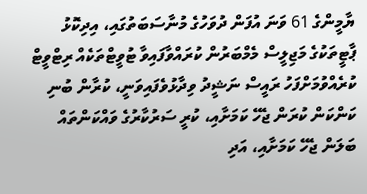ޔާމީންގެ 61 ވަނަ އުފަން ދުވަހުގެ މުނާސަބަތުގައި، އިދިކޮޅު ޕާޓީތަކުގެ މަޖިލީސް މެމްބަރުން ކުރައްވާފައިވާ ޓުވީޓްތަކެއް ރިޓްވީޓް ކުރެއްވުމަށްފަހު ރައީސް ނަޝީދު ވިދާޅުވެފައިވަނީ، ކުރާން ބުނި ކަންކަން ކުރަން ޖެހޭ ކަމަށާއި، ކުރީ ސަރުކާރުގެ ވައްކަންތައް ބަލަން ޖެހޭ ކަމަށާއި، އަދި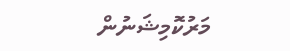މަރުކޮމިޝަނުން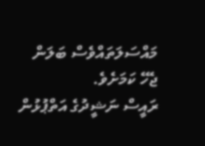މައްސަލަތައްވެސް ބަލަން ޖެހޭ ކަމަށެވެ.
ރައީސް ނަޝީދުގެ އަތްޕުޅުން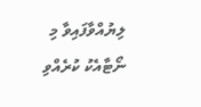ލިޔުއްވާފައިވާ މި ނޯޓާއެކު ކުރެއްވި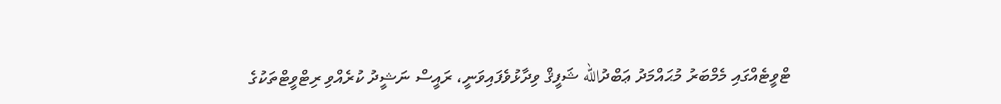ޓްވީޓެއްގައި މެމްބަރު މުޙައްމަދު ޢަބްދުالله ޝަފީޤް ވިދާޅުވެފައިވަނީ، ރައީސް ނަޝީދު ކުރެއްވި ރިޓްވީޓްތަކުގެ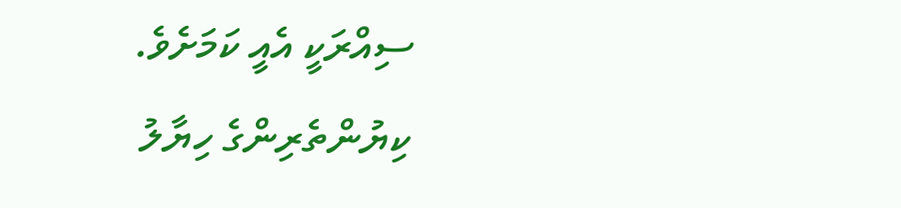ސިއްރަކީ އެއީ ކަމަށެވެ.
ކިޔުންތެރިންގެ ހިޔާލު